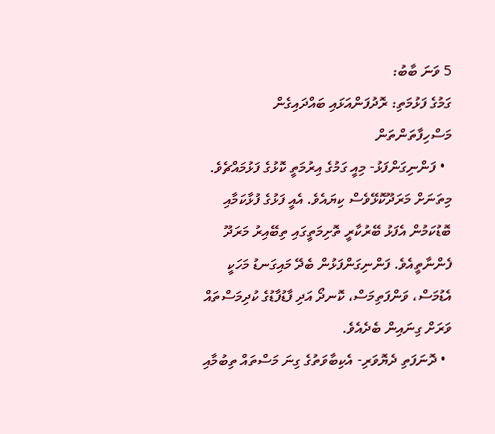5 ވަނަ ބާބު:
ގަމުގެ ފަޅުމަތި: ރޮދުފަންއަޅައި ބައްދައިގެން މަސްހިފާތަންތަން
  • ފަންނިގަންފަޅު- މިއީ ގަމުގެ އިރުމަތީ ކޮޅުގެ ފަޅުމައްޗެވެ. މިތަނަށް މަރަދޫކޮޅޭވެސް ކިޔައެވެ. އެއީ ފަޅުގެ ފުޅާކަމާއި ބޮޑުކަމުން އެފަޅު ބޭރުކާރީ ތޮށިމަތީގައި ތިބޭއިރު މަރަދޫ ފެންނާތީއެވެ. ފަންނިގަންފަޅުން ބެދޭ މައިގަނޑު މަހަކީ އެޑުމަސް، ވަންފަތިމަސް، ކޮނދޯ އަދި ފާޑުފާޑުގެ ކުދިމަސްތައް ވަރަށް ގިނައިން ބެދެއެވެ.
  • ދޮނަފަތި ދެޔޮވަރި- އެކިބާވަތުގެ ގިނަ މަސްތައް ތިބުމާއި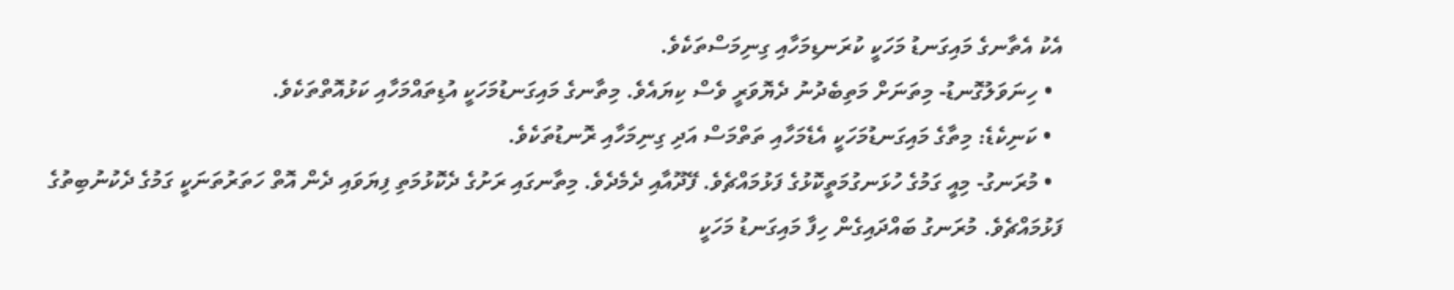އެކު އެތާނގެ މައިގަނޑު މަހަކީ ކުރަނޑިމަހާއި ގިނިމަސްތަކެވެ.
  • ހިނަވަލުގޮނޑު- މިތަނަށް މަތިބެދުނު ދެޔޮވަރީ ވެސް ކިޔައެވެ. މިތާނގެ މައިގަނޑުމަހަކީ އުޑިތައްމަހާއި ކަޅުއޮތްތަކެވެ.
  • ކަނިކެޑެ: މިތާގެ މައިގަނޑުމަހަކީ އެޑެމަހާއި ތަތްމަސް އަދި ގިނިމަހާއި ރޮނޑުތަކެވެ.
  • މުރަނގު- މިއީ ގަމުގެ ހުޅަނގުމަތީކޮޅުގެ ފަޅުމައްޗެވެ. ފޭދޫއާއި ދެމެދެވެ. މިތާނގައި ރަށުގެ ދެކޮޅުމަތި ފިޔަވައި ދެން އޮތް ހަތަރުތަނަކީ ގަމުގެ ދެކުނުބިތުގެ ފަޅުމައްޗެވެ. މުރަނގު ބައްދައިގެން ހިފާ މައިގަނޑު މަހަކީ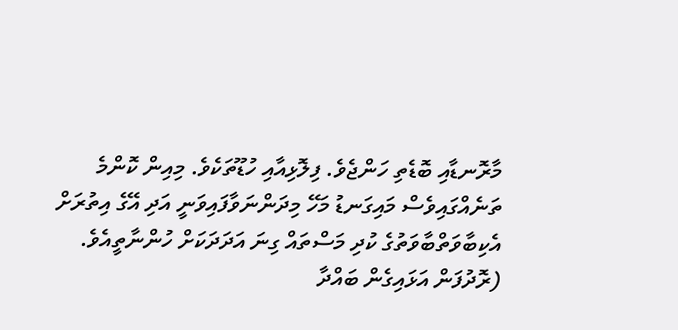މާރޮނޑާއި ބޮޑެތި ހަންޖެވެ. ފިލޮޅިއާއި ހުޑޫތަކެވެ. މިއިން ކޮންމެ ތަނެއްގައިވެސް މައިގަނޑު މަހޭ މިދަންނަވާފައިވަނީ އަދި އޭގެ އިތުރަށް އެކިބާވަތްބާވަތުގެ ކުދި މަސްތައް ގިނަ އަދަދަކަށް ހުންނާތީއެވެ.
(ރޮދުފަން އަޅައިގެން ބައްދާ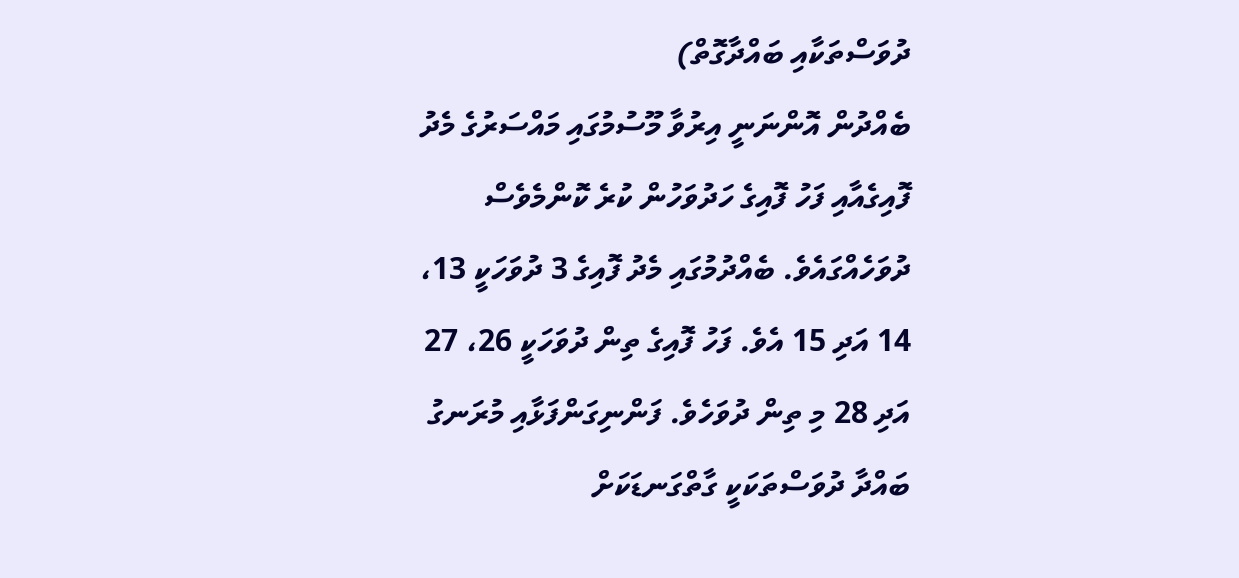ދުވަސްތަކާއި ބައްދާގޮތް)
ބެއްދުން އޮންނަނީ އިރުވާ މޫސުމުގައި މައްސަރުގެ މެދު ފޮއިގެއާއި ފަހު ފޮއިގެ ހަދުވަހުން ކުރެ ކޮންމެވެސް ދުވަހެއްގައެވެ. ބެއްދުމުގައި މެދު ފޮއިގެ 3 ދުވަހަކީ 13، 14 އަދި 15 އެވެ. ފަހު ފޮއިގެ ތިން ދުވަހަކީ 26، 27 އަދި 28 މި ތިން ދުވަހެވެ. ފަންނިގަންފަޅާއި މުރަނގު ބައްދާ ދުވަސްތަކަކީ ގާތްގަނޑަކަށް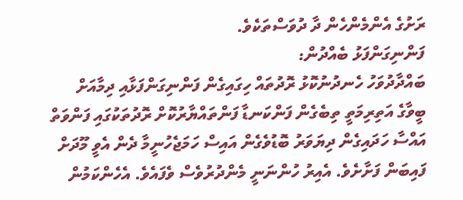ރަށުގެ އެންމެންހެން ދާ ދުވަސްތަކެވެ.
ފަންނިގަންފަޅު ބެއްދުން:
ބައްދާދުވަހު ހެނދުނުކޮޅު ރޮދުތައް ހިގައިގެން ފަންނިގަންފަޅާއި ދިމާއަށް ބީވާގެ އަތިރިމަތީ ތިބެގެން ފަންކަނޑާ ފަންތައްޔާރުކޮށް ރޮދުތަކުގައި ފަންވަތް އައްސާ ހަދައިގެން ދިޔަވަރު ބޮޑުވެގެން އައިސް ހަމަޖެހުނީމާ ދެން އެވީ މޫދަށް ފައިބަން ފަށާށެވެ. އެއިރު ހުންނަނީ މެންދުރުވެސް ވެފައެވެ. އެހެންކަމުން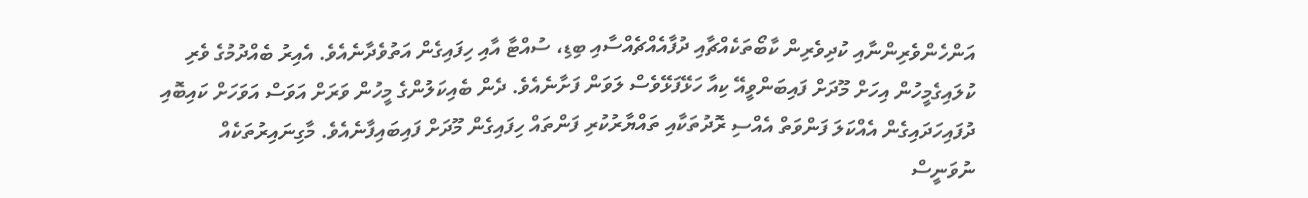އަންހެންވެރިންނާއި ކުދިވެރިން ކާބޯތަކެއްޗާއި ދުފާއެއްޗެއްސާއި ބިޑި، ސުއްޓާ އާއި ހިފައިގެން އަތުވެދާނެއެވެ. އެއިރު ބެއްދުމުގެ ވެރި ކުލައިގެމީހުން އިހަށް މޫދަށް ފައިބަންވީއޭ ކިއާ ހަޅޭފަޅޭވެސް ލަވަން ފަށާނެއެވެ. ދެން ބެއިކަލުންގެ މީހުން ވަރަށް އަވަސް އަވަހަށް ކައިބޮއި ދުފައިހަދައިގެން އެއްކަލަ ފަންވަތް އެއްސި ރޮދުތަކާއި ތައްޔާރުކުރި ފަންތައް ހިފައިގެން މޫދަށް ފައިބައިފާނެއެވެ. މާގިނައިރުތަކެއް ނުވަނީސް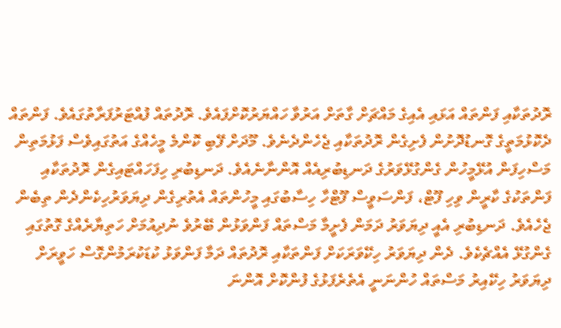ރޮދުތަކާއި ފަންތައް އަޅައި އެއިގެ މައްޗަށް ގާތަށް އަރުވާ ހައްޔަރުކޮށްފައެވެ. ރޮދުތައް ފުއްޓަރުފަރާތުގައެވެ. ފަންތައް ދެކޮޅުމަތީގެ ގޮނޑުދޮށުން ފެށިގެން ރޮދުތަކާއި ޖެހެންދެނެވެ. މޫދަށް ފޭބި ކޮންމެ މީހެއްގެ އަތުގައިވެސް ފަޅުމަތިން މަސްހިފަން އުޅޭމީހުން ގެންގުޅޭވަރުގެ ދަނޑިބުރިއެއް އޮންނާނެއެވެ. ދަނޑިބުރި ހިފަހައްޓައިގެން ރޮދުތަކާއި ފަންތަކުގެ ކާރީން ވިހި ފޫޓް، ފަންސަވީސް ފޫޓްހާ ހިސާބުގައި މީހުންތައް އެތުރިގެން ދިޔަވަރުހިކެންދެން ތިބެން ޖެހެއެވެ. ދަނޑިބުރި އެއީ ދިޔަވަރު ދަމަން ފެށީމާ މަސްތައް ފަންވަޅުން ބޭރުވެ ނުދިއުމަށް ހަތިޔާރެއްގެ ގޮތުގައި ގެންގުޅޭ އެއްޗެކެވެ. ދެން ދިޔަވަރު ހިކޭވަރަކަށް ފަންތަކާއި ރޮދުތައް ދަމާ ފަންވަޅު ކުޑަކުރަމުންގޮސް ހަވީރަށް ދިޔަވަރު ހިކޭއިރު މަސްތައް ހުންނަނީ އެތެރެފަޅުގެ ފުންކޮށް އޮންނަ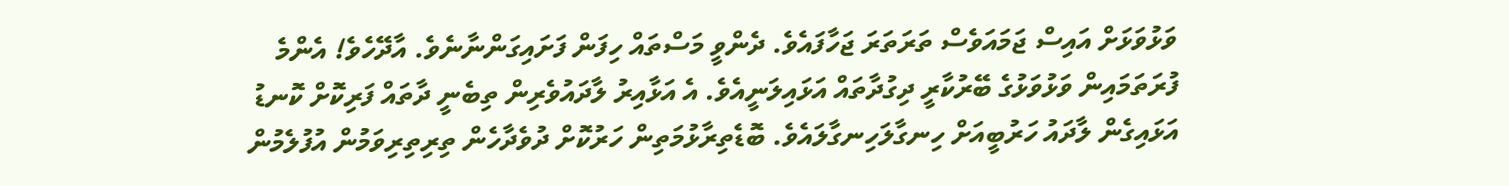ވަޅުވަޅަށް އައިސް ޖަމައަވެސް ތަރަތަރަ ޖަހާފައެވެ. ދެންވީ މަސްތައް ހިފަން ފަށައިގަންނާނެވެ. އާދޭހެވެ! އެންމެ ފުރަތަމައިން ވަޅުވަޅުގެ ބޭރުކާރީ ދިގުދާތައް އަޅައިލަނީއެވެ. އެ އަޅާއިރު ލާދައުވެރިން ތިބެނީ ދާތައް ފަރިކޮށް ކޮނޑު އަޅައިގެން ލާދައު ހަރުބީއަށް ހިނގާލަހިނގާލައެވެ. ބޮޑެތިރާޅުމަތިން ހަރުކޮށް ދުވެދާހެން ތިރިތިރިވަމުން އުފުލެމުން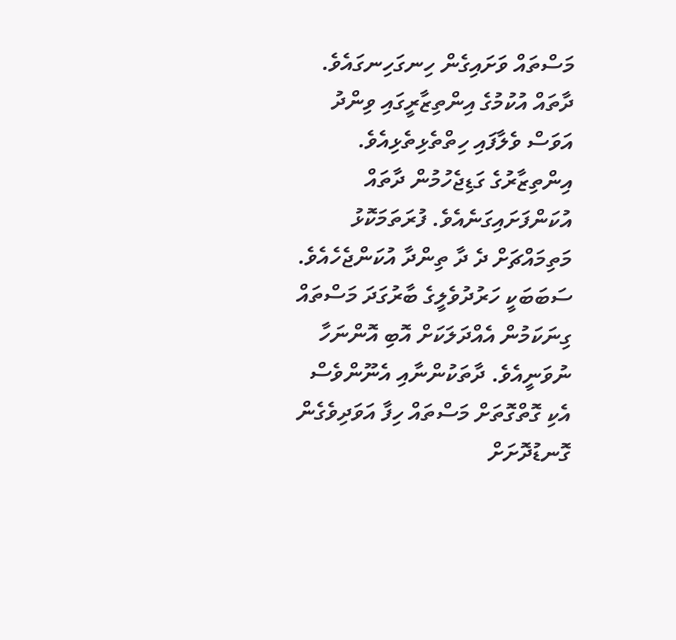މަސްތައް ވަށައިގެން ހިނގަހިނގައެވެ. ދާތައް އުކުމުގެ އިންތިޒާރީގައި ވިންދު އަވަސް ވެލާފައި ހިތްތެޅިތެޅިއެވެ.
އިންތިޒާރުގެ ގަޑިޖެހުމުން ދާތައް އުކަންފަށައިގަނެއެވެ. ފުރަތަމަކޮޅު މަތިމައްޗަށް ދެ ދާ ތިންދާ އުކަންޖެހެއެވެ. ސަބަބަކީ ހަރުދުވެލީގެ ބާރުގަދަ މަސްތައް ގިނަކަމުން އެއްދަލަކަށް އޮބި އޮންނަހާ ނުވަނީއެވެ. ދާތަކުންނާއި އެނޫންވެސް އެކި ގޮތްގޮތަށް މަސްތައް ހިފާ އަވަދިވެގެން ގޮނޑުދޮށަށް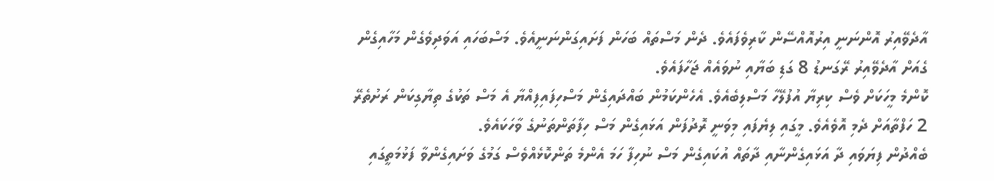އާދެވޭއިރު އޮންނަނީ އިރުއޮއްސޭން ކާރިވެފައެވެ. ދެން މަސްތައް ބަހަން ފަށައިގަންނަނީއެވެ. މަސްބަހައި އަވަދިވެގެން މަހާއިގެން ގެއަށް އާދެވޭއިރު ރޭގަނޑު 8 ގަޑި ބަޔާއި ނުވައެއް ޖަހާފައެވެ.
ކޮންމެ މީހަކަށް ވެސް ކިރިޔާ އުފުލޭހާ މަސްލިބެއެވެ. އެހެންކަމުން ބައްދައިގެން މަސްހިފައިފިއްޔާ އެ މަސް ތަކުގެ ތިޔާގިކަން ރަށުތެރޭ 2 ހަފްތާއަށް ދެމި އޮވެއެވެ. މީގައި ލިޔެފައި މިވަނީ ރޮދުފަން އަޅައިގެން މަސް ހިފާތަންތަނުގެ ވާހަކައެވެ.
ބެއްދުން ފިޔަވައި ދާ އަޅައިގެންނާއި ދާތައް އުކައިގެން މަސް ނުހިފާ ހަމަ އެންމެ ތަންކޮޅެއްވެސް ގަމުގެ ވަށައިގެންވާ ފަޅުމަތީގައި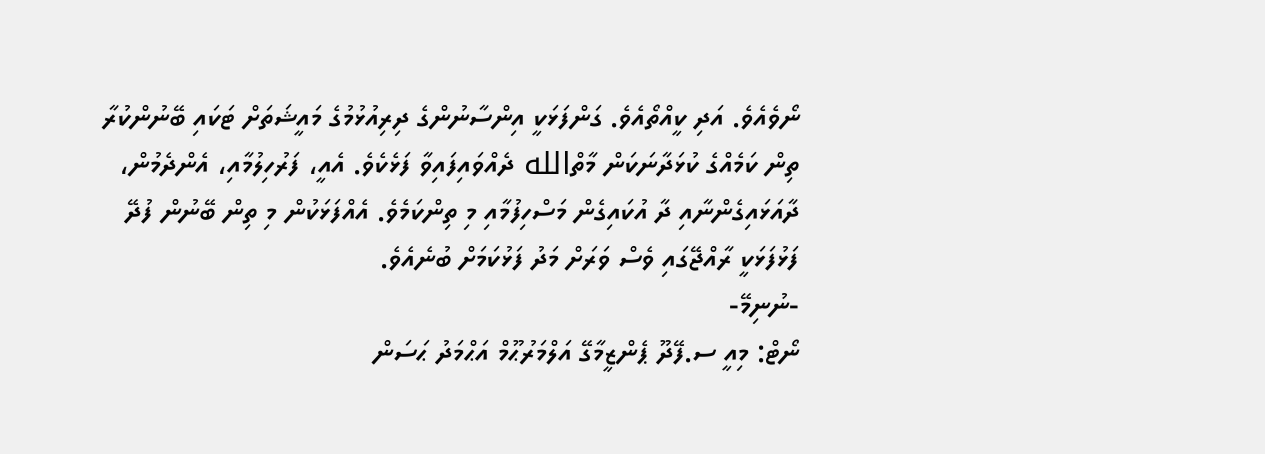ނޯވެއެވެ. އަދި ކީއްތޯއެވެ. ގަންފަޅަކީ އިންސާނުންގެ ދިރިއުޅުމުގެ މައީޝަތަށް ޓަކައި ބޭނުންކުރާ ތިން ކަމެއްގެ ކުޅަދާނަކަން މާތްالله ދެއްވައިފައިވާ ފަޅެކެވެ. އެއީ، ފަރުހިލުމާއި، އެންދެމުން، ދާއަޅައިގެންނާއި ދާ އުކައިގެން މަސްހިފުމާއި މި ތިންކަމެވެ. އެއްފަޅަކުން މި ތިން ބޭނުން ފުދޭ ފަޅުފަޅަކީ ރާއްޖޭގައި ވެސް ވަރަށް މަދު ފަޅުކަމަށް ބުނެއެވެ.
-ނުނިމޭ-
ނޯޓް: މިއީ ސ.ފޭދޫ ޕެންޒީމާގޭ އަލްމަރުޙޫމް އަޙްމަދު ޙަސަން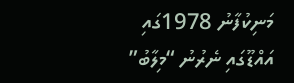މަނިކުފާނު 1978ގައި އައްޑޫގައި ނެރުނު “މިލާބު”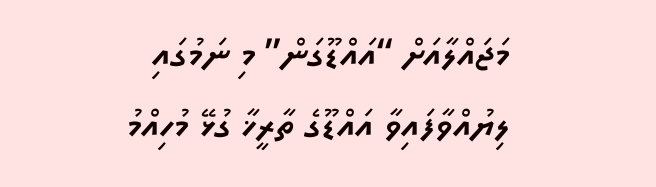މަޖައްލާއަށް “އައްޑޫގަން” މި ނަމުގައި ލިޔުއްވާފައިވާ އައްޑޫގެ ތާރީޚާ ގުޅޭ މުހިއްމު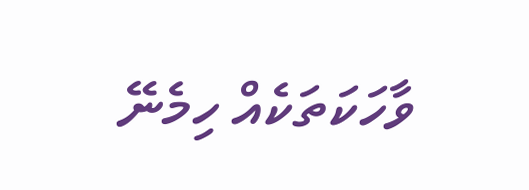ވާހަކަތަކެއް ހިމެނޭ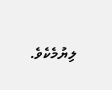ލިޔުމެކެވެ.